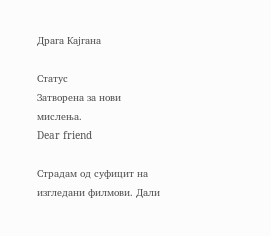Драга Кајгана

Статус
Затворена за нови мислења.
Dear friend

Страдам од суфицит на изгледани филмови. Дали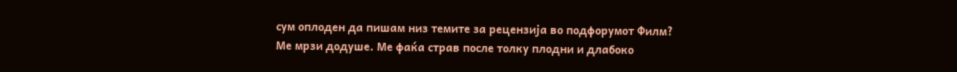сум оплоден да пишам низ темите за рецензија во подфорумот Филм?
Ме мрзи додуше. Ме фаќа страв после толку плодни и длабоко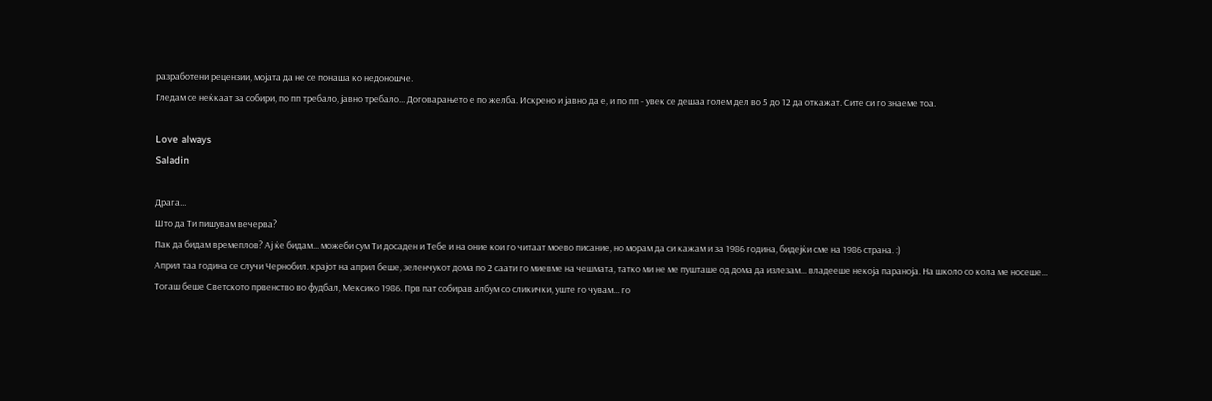разработени рецензии, мојата да не се понаша ко недоношче.
Гледам се неќкаат за собири, по пп требало, јавно требало... Договарањето е по желба. Искрено и јавно да е, и по пп - увек се дешаа голем дел во 5 до 12 да откажат. Сите си го знаеме тоа.

Love always
Saladin

Драга...
Што да Ти пишувам вечерва?
Пак да бидам времеплов? Ај ќе бидам... можеби сум Ти досаден и Тебе и на оние кои го читаат моево писание, но морам да си кажам и за 1986 година, бидејќи сме на 1986 страна. :)
Април таа година се случи Чернобил. крајот на април беше, зеленчукот дома по 2 саати го миевме на чешмата, татко ми не ме пушташе од дома да излезам... владееше некоја параноја. На школо со кола ме носеше...
Тогаш беше Светското првенство во фудбал, Мексико 1986. Прв пат собирав албум со сликички, уште го чувам... го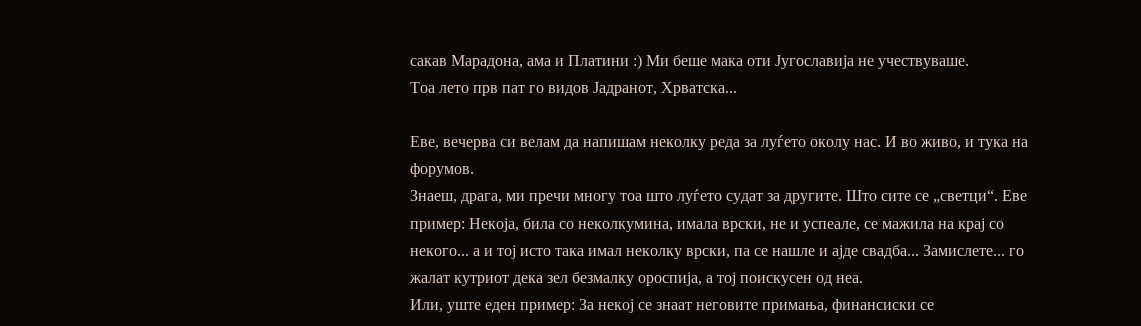сакав Марадона, ама и Платини :) Ми беше мака оти Југославија не учествуваше.
Тоа лето прв пат го видов Јадранот, Хрватска...

Еве, вечерва си велам да напишам неколку реда за луѓето околу нас. И во живо, и тука на форумов.
Знаеш, драга, ми пречи многу тоа што луѓето судат за другите. Што сите се „светци“. Еве пример: Некоја, била со неколкумина, имала врски, не и успеале, се мажила на крај со некого... а и тој исто така имал неколку врски, па се нашле и ајде свадба... Замислете... го жалат кутриот дека зел безмалку ороспија, а тој поискусен од неа.
Или, уште еден пример: За некој се знаат неговите примања, финансиски се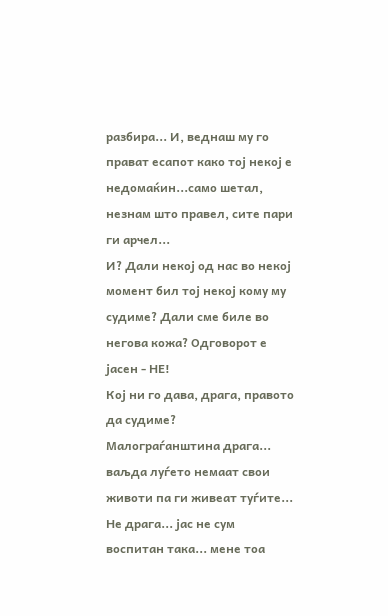разбира... И, веднаш му го прават есапот како тој некој е недомаќин...само шетал, незнам што правел, сите пари ги арчел...
И? Дали некој од нас во некој момент бил тој некој кому му судиме? Дали сме биле во негова кожа? Одговорот е јасен - НЕ!
Кој ни го дава, драга, правото да судиме?
Малограѓанштина драга... ваљда луѓето немаат свои животи па ги живеат туѓите...
Не драга... јас не сум воспитан така... мене тоа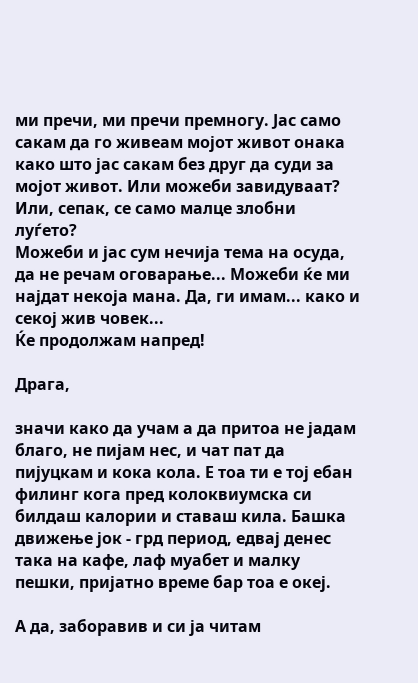ми пречи, ми пречи премногу. Јас само сакам да го живеам мојот живот онака како што јас сакам без друг да суди за мојот живот. Или можеби завидуваат? Или, сепак, се само малце злобни луѓето?
Можеби и јас сум нечија тема на осуда, да не речам оговарање... Можеби ќе ми најдат некоја мана. Да, ги имам... како и секој жив човек...
Ќе продолжам напред!

Драга,

значи како да учам а да притоа не јадам благо, не пијам нес, и чат пат да пијуцкам и кока кола. Е тоа ти е тој ебан филинг кога пред колоквиумска си билдаш калории и ставаш кила. Башка движење јок - грд период, едвај денес така на кафе, лаф муабет и малку пешки, пријатно време бар тоа е океј.

А да, заборавив и си ја читам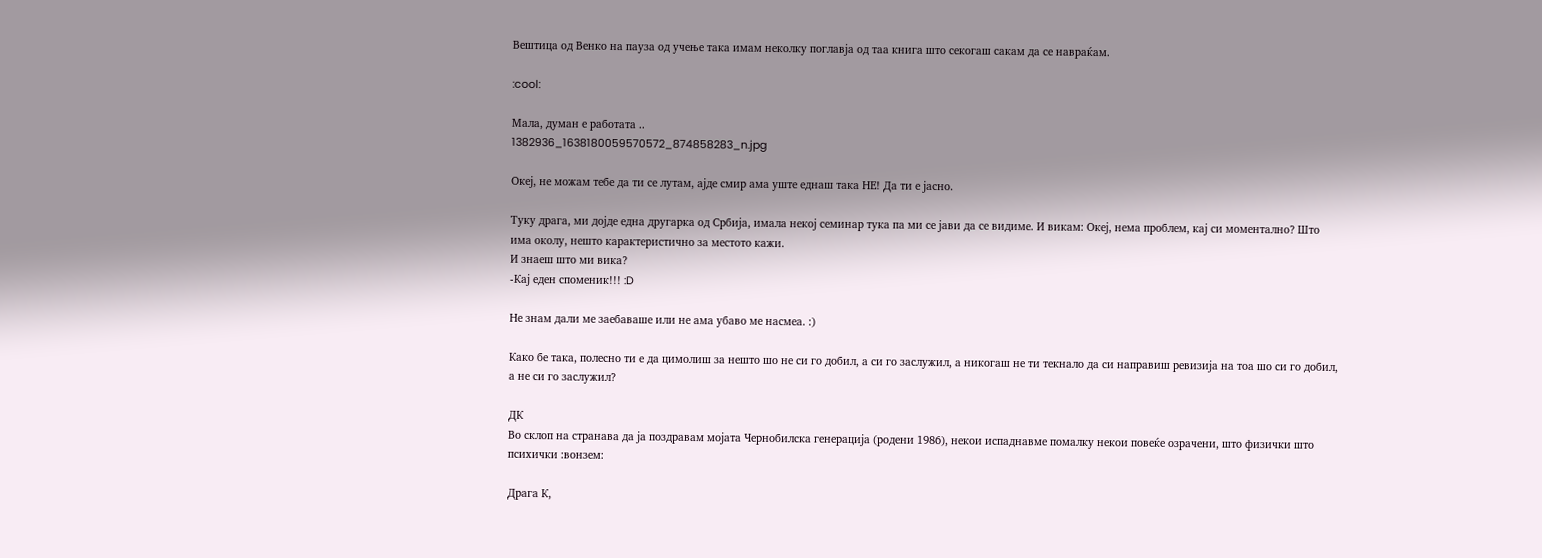Вештица од Венко на пауза од учење така имам неколку поглавја од таа книга што секогаш сакам да се навраќам.

:cool:

Мала, думан е работата ..
1382936_1638180059570572_874858283_n.jpg

Океј, не можам тебе да ти се лутам, ајде смир ама уште еднаш така НЕ! Да ти е јасно.

Туку драга, ми дојде една другарка од Србија, имала некој семинар тука па ми се јави да се видиме. И викам: Океј, нема проблем, кај си моментално? Што има околу, нешто карактеристично за местото кажи.
И знаеш што ми вика?
-Кај еден споменик!!! :D

Не знам дали ме заебаваше или не ама убаво ме насмеа. :)

Како бе така, полесно ти е да цимолиш за нешто шо не си го добил, а си го заслужил, а никогаш не ти текнало да си направиш ревизија на тоа шо си го добил, а не си го заслужил?

ДК
Вo склоп на странава да ја поздравам мојата Чернобилска генерација (родени 1986), некои испаднавме помалку некои повеќе озрачени, што физички што психички :вонзем:

Драга К,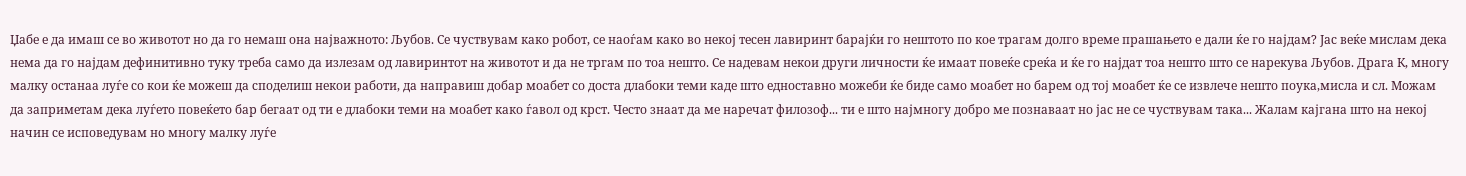Џабе е да имаш се во животот но да го немаш она најважното: Љубов. Се чуствувам како робот, се наоѓам како во некој тесен лавиринт барајќи го нештото по кое трагам долго време прашањето е дали ќе го најдам? Јас веќе мислам дека нема да го најдам дефинитивно туку треба само да излезам од лавиринтот на животот и да не тргам по тоа нешто. Се надевам некои други личности ќе имаат повеќе среќа и ќе го најдат тоа нешто што се нарекува Љубов. Драга К, многу малку останаа луѓе со кои ќе можеш да споделиш некои работи, да направиш добар моабет со доста длабоки теми каде што едноставно можеби ќе биде само моабет но барем од тој моабет ќе се извлече нешто поука,мисла и сл. Можам да заприметам дека луѓето повеќето бар бегаат од ти е длабоки теми на моабет како ѓавол од крст. Често знаат да ме наречат филозоф... ти е што најмногу добро ме познаваат но јас не се чуствувам така... Жалам кајгана што на некој начин се исповедувам но многу малку луѓе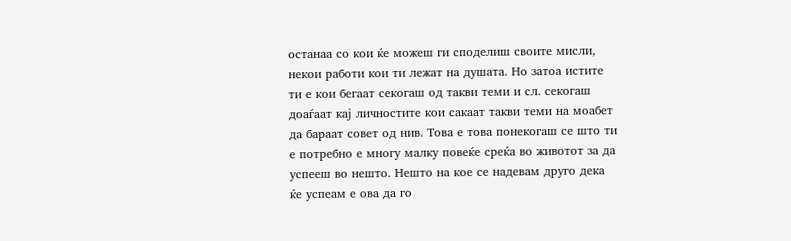останаа со кои ќе можеш ги споделиш своите мисли, некои работи кои ти лежат на душата. Но затоа истите ти е кои бегаат секогаш од такви теми и сл. секогаш доаѓаат кај личностите кои сакаат такви теми на моабет да бараат совет од нив. Това е това понекогаш се што ти е потребно е многу малку повеќе среќа во животот за да успееш во нешто. Нешто на кое се надевам друго дека ќе успеам е ова да го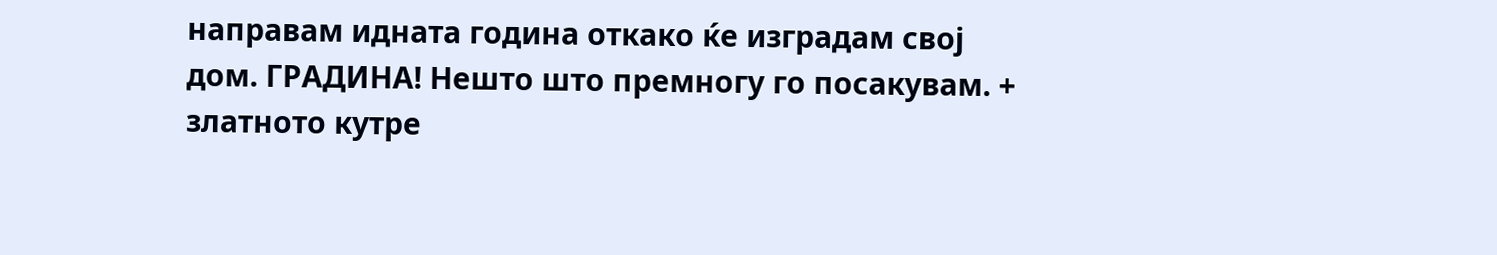направам идната година откако ќе изградам свој дом. ГРАДИНА! Нешто што премногу го посакувам. + златното кутре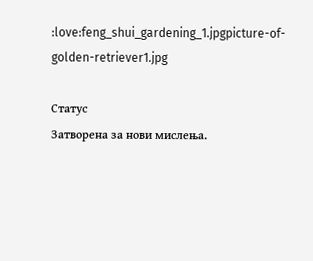:love:feng_shui_gardening_1.jpgpicture-of-golden-retriever1.jpg

Статус
Затворена за нови мислења.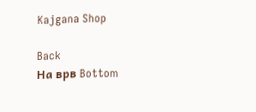Kajgana Shop

Back
На врв Bottom